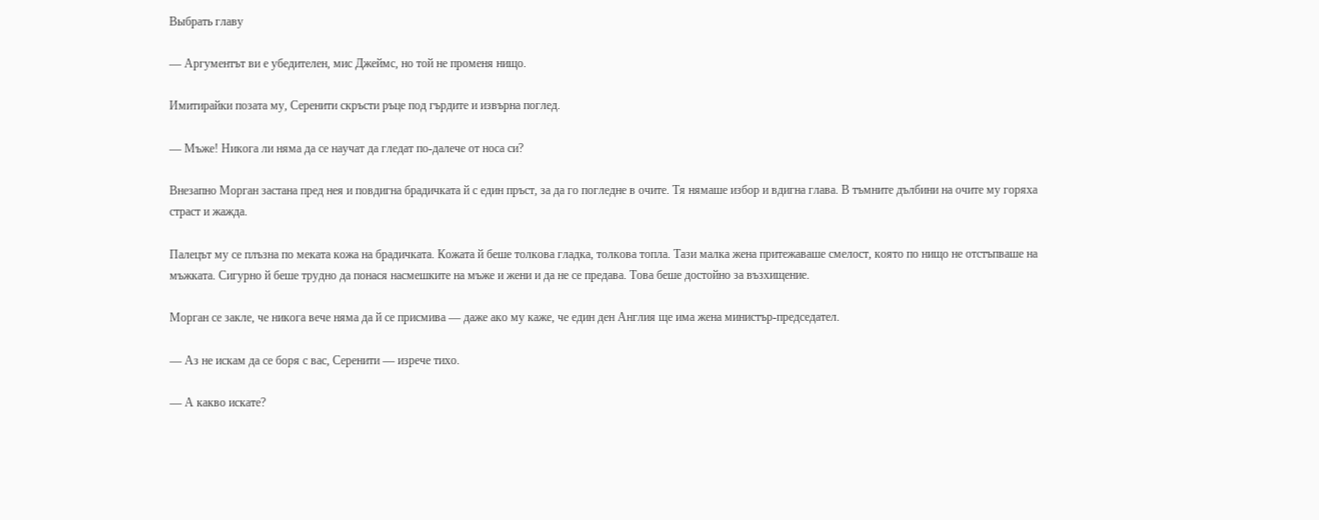Выбрать главу

— Аргументът ви е убедителен, мис Джеймс, но той не променя нищо.

Имитирайки позата му, Серенити скръсти ръце под гърдите и извърна поглед.

— Мъже! Никога ли няма да се научат да гледат по-далече от носа си?

Внезапно Морган застана пред нея и повдигна брадичката й с един пръст, за да го погледне в очите. Тя нямаше избор и вдигна глава. В тъмните дълбини на очите му горяха страст и жажда.

Палецът му се плъзна по меката кожа на брадичката. Кожата й беше толкова гладка, толкова топла. Тази малка жена притежаваше смелост, която по нищо не отстъпваше на мъжката. Сигурно й беше трудно да понася насмешките на мъже и жени и да не се предава. Това беше достойно за възхищение.

Морган се закле, че никога вече няма да й се присмива — даже ако му каже, че един ден Англия ще има жена министър-председател.

— Аз не искам да се боря с вас, Серенити — изрече тихо.

— А какво искате?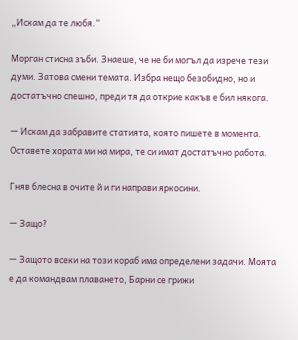„Искам да те любя.“

Морган стисна зъби. Знаеше, че не би могъл да изрече тези думи. Затова смени темата. Избра нещо безобидно, но и достатъчно спешно, преди тя да открие какъв е бил някога.

— Искам да забравите статията, която пишете в момента. Оставете хората ми на мира, те си имат достатъчно работа.

Гняв блесна в очите й и ги направи яркосини.

— Защо?

— Защото всеки на този кораб има определени задачи. Моята е да командвам плаването, Барни се грижи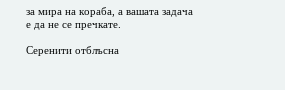за мира на кораба, а вашата задача е да не се пречкате.

Серенити отблъсна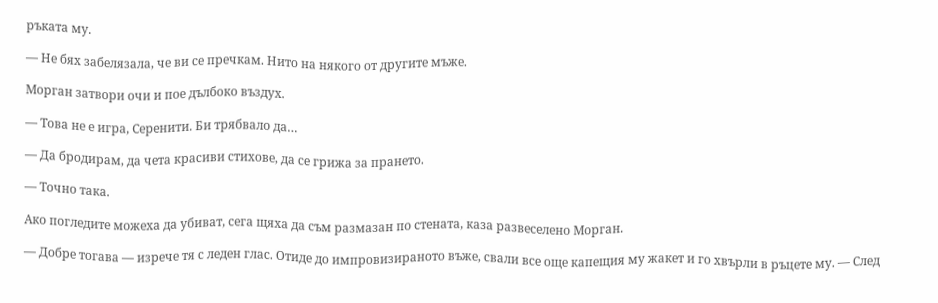ръката му.

— Не бях забелязала, че ви се пречкам. Нито на някого от другите мъже.

Морган затвори очи и пое дълбоко въздух.

— Това не е игра, Серенити. Би трябвало да…

— Да бродирам, да чета красиви стихове, да се грижа за прането.

— Точно така.

Ако погледите можеха да убиват, сега щяха да съм размазан по стената, каза развеселено Морган.

— Добре тогава — изрече тя с леден глас. Отиде до импровизираното въже, свали все още капещия му жакет и го хвърли в ръцете му. — След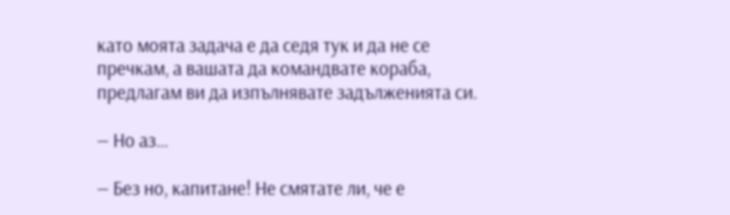като моята задача е да седя тук и да не се пречкам, а вашата да командвате кораба, предлагам ви да изпълнявате задълженията си.

— Но аз…

— Без но, капитане! Не смятате ли, че е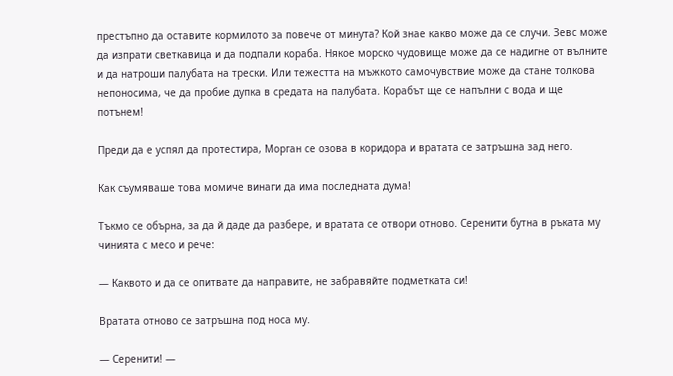престъпно да оставите кормилото за повече от минута? Кой знае какво може да се случи. Зевс може да изпрати светкавица и да подпали кораба. Някое морско чудовище може да се надигне от вълните и да натроши палубата на трески. Или тежестта на мъжкото самочувствие може да стане толкова непоносима, че да пробие дупка в средата на палубата. Корабът ще се напълни с вода и ще потънем!

Преди да е успял да протестира, Морган се озова в коридора и вратата се затръшна зад него.

Как съумяваше това момиче винаги да има последната дума!

Тъкмо се обърна, за да й даде да разбере, и вратата се отвори отново. Серенити бутна в ръката му чинията с месо и рече:

— Каквото и да се опитвате да направите, не забравяйте подметката си!

Вратата отново се затръшна под носа му.

— Серенити! —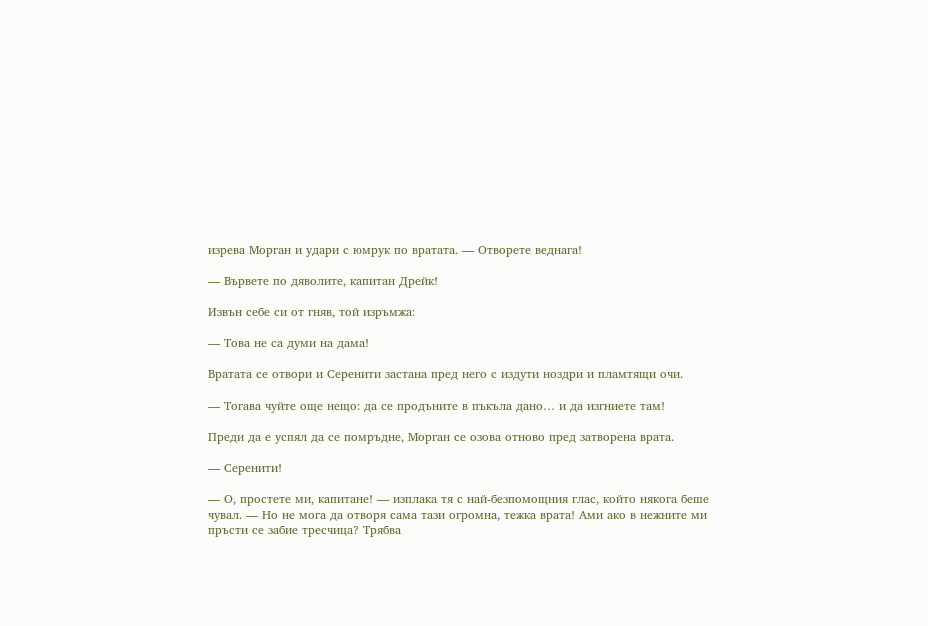изрева Морган и удари с юмрук по вратата. — Отворете веднага!

— Вървете по дяволите, капитан Дрейк!

Извън себе си от гняв, той изръмжа:

— Това не са думи на дама!

Вратата се отвори и Серенити застана пред него с издути ноздри и пламтящи очи.

— Тогава чуйте още нещо: да се продъните в пъкъла дано… и да изгниете там!

Преди да е успял да се помръдне, Морган се озова отново пред затворена врата.

— Серенити!

— О, простете ми, капитане! — изплака тя с най-безпомощния глас, който някога беше чувал. — Но не мога да отворя сама тази огромна, тежка врата! Ами ако в нежните ми пръсти се забие тресчица? Трябва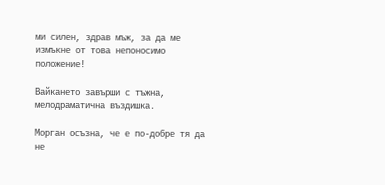ми силен, здрав мъж, за да ме измъкне от това непоносимо положение!

Вайкането завърши с тъжна, мелодраматична въздишка.

Морган осъзна, че е по-добре тя да не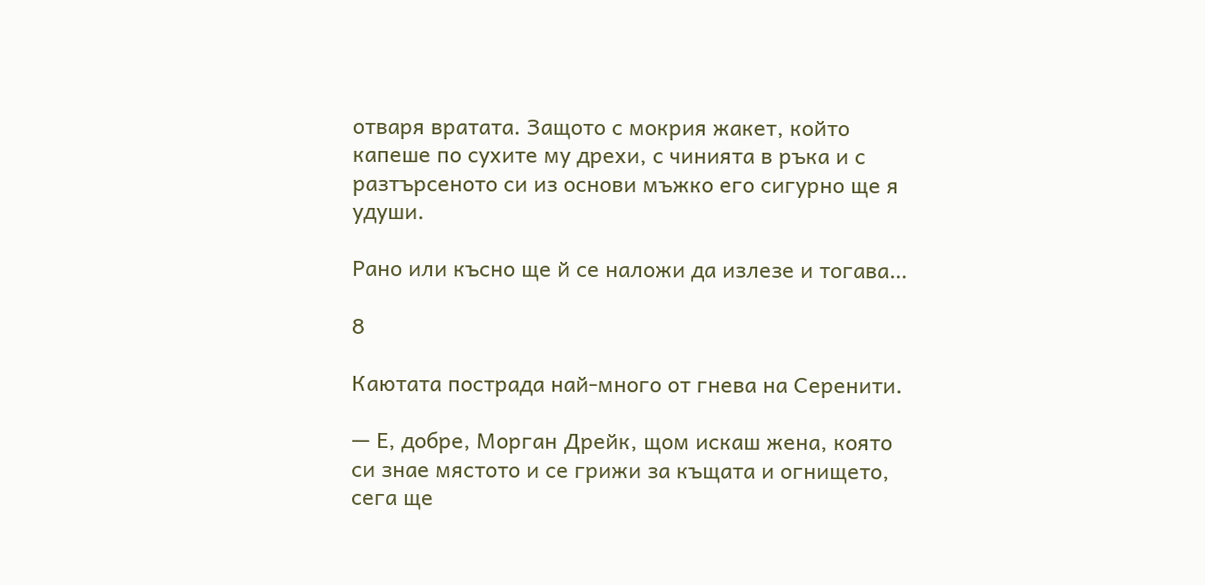отваря вратата. Защото с мокрия жакет, който капеше по сухите му дрехи, с чинията в ръка и с разтърсеното си из основи мъжко его сигурно ще я удуши.

Рано или късно ще й се наложи да излезе и тогава…

8

Каютата пострада най-много от гнева на Серенити.

— Е, добре, Морган Дрейк, щом искаш жена, която си знае мястото и се грижи за къщата и огнището, сега ще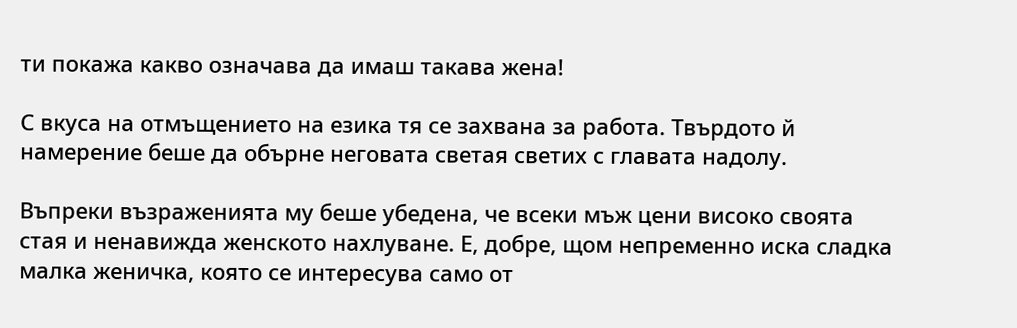ти покажа какво означава да имаш такава жена!

С вкуса на отмъщението на езика тя се захвана за работа. Твърдото й намерение беше да обърне неговата светая светих с главата надолу.

Въпреки възраженията му беше убедена, че всеки мъж цени високо своята стая и ненавижда женското нахлуване. Е, добре, щом непременно иска сладка малка женичка, която се интересува само от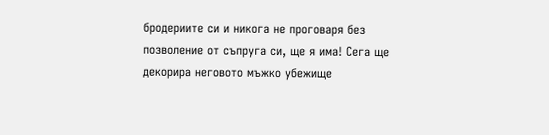бродериите си и никога не проговаря без позволение от съпруга си, ще я има! Сега ще декорира неговото мъжко убежище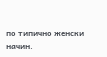по типично женски начин.